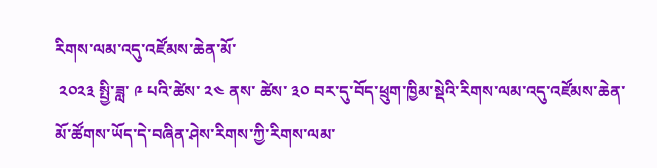རིགས་ལམ་འདུ་འཛོམས་ཆེན་མོ་
 ༢༠༢༣ སྤྱི་ཟླ་ ༩ པའི་ཚེས་ ༢༤ ནས་ ཚེས་ ༣༠ བར་དུ་བོད་ཕྲུག་ཁྱིམ་སྡེའི་རིགས་ལམ་འདུ་འཛོམས་ཆེན་མོ་ཚོགས་ཡོད་དེ་བཞིན་ཤེས་རིགས་ཀྱི་རིགས་ལམ་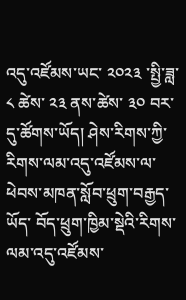འདུ་འཛོམས་ཡང་ ༢༠༢༣ ་སྤྱི་ཟླ་ ༨ ཚེས་ ༢༣ ནས་ཚེས་ ༣༠ བར་དུ་ཚོགས་ཡོད། ཤེས་རིགས་ཀྱི་རིགས་ལམ་འདུ་འཛོམས་ལ་ཕེབས་མཁན་སློབ་ཕྲུག་བརྒྱད་ཡོད་ བོད་ཕྲུག་ཁྱིམ་སྡེའི་རིགས་ལམ་འདུ་འཛོམས་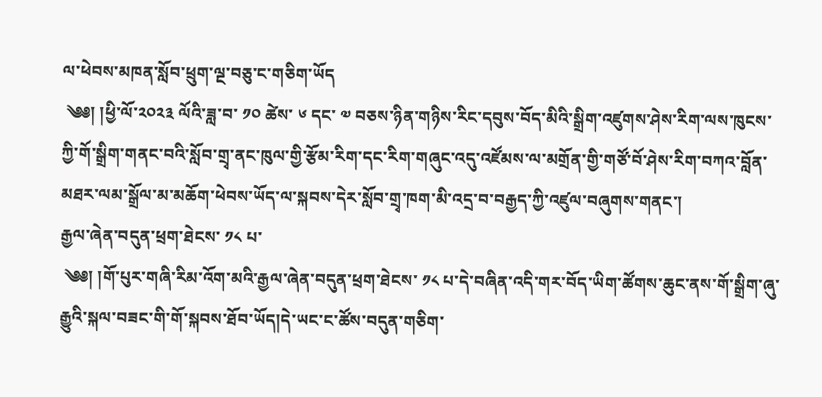ལ་ཕེབས་མཁན་སློབ་ཕྲུག་ལྔ་བཅུ་ང་གཅིག་ཡོད
 ༄༅། །ཕྱི་ལོ་༢༠༢༣ ལོའི་ཟླ་བ་ ༡༠ ཚེས་ ༦ དང་ ༧ བཅས་ཉིན་གཉིས་རིང་དབུས་བོད་མིའི་སྒྲིག་འཛུགས་ཤེས་རིག་ལས་ཁུངས་ཀྱི་གོ་སྒྲིག་གནང་བའི་སློབ་གྲྭ་ནང་ཁུལ་གྱི་རྩོམ་རིག་དང་རིག་གཞུང་འདུ་འཛོམས་ལ་མགྲོན་གྱི་གཙོ་བོ་ཤེས་རིག་བཀའ་བློན་མཐར་ལམ་སྒྲོལ་མ་མཆོག་ཕེབས་ཡོད་ལ་སྐབས་དེར་སློབ་གྲྭ་ཁག་མི་འདྲ་བ་བརྒྱད་ཀྱི་འཛུལ་བཞུགས་གནང་།
རྒྱལ་ཞེན་བདུན་ཕྲག་ཐེངས་ ༡༨ པ་
 ༄༅། །གོ་པུར་གཞི་རིམ་འོག་མའི་རྒྱལ་ཞེན་བདུན་ཕྲག་ཐེངས་ ༡༨ པ་དེ་བཞིན་འདི་གར་བོད་ཡིག་ཚོགས་ཆུང་ནས་གོ་སྒྲིག་ཞུ་རྒྱུའི་སྐལ་བཟང་གི་གོ་སྐབས་ཐོབ་ཡོད།དེ་ཡང་ང་ཚོས་བདུན་གཅིག་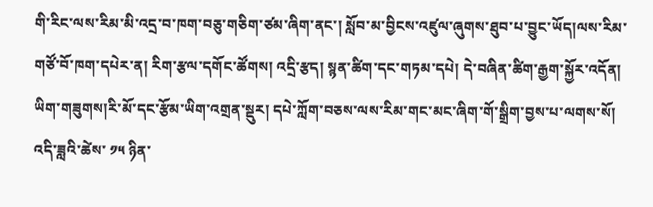གི་རིང་ལས་རིམ་མི་འདྲ་བ་ཁག་བཅུ་གཅིག་ཙམ་ཞིག་ནང་། སློབ་མ་བྱིངས་འཛུལ་ཞུགས་ཐུབ་པ་བྱུང་ཡོད།ལས་རིམ་གཙོ་བོ་ཁག་དཔེར་ན། རིག་རྩལ་དགོང་ཚོགས། འདྲི་རྩད། སྙན་ཚིག་དང་གཏམ་དཔེ། དེ་བཞིན་ཚིག་རྒྱག་སྐྱོར་འདོན། ཡིག་གཟུགས།རི་མོ་དང་རྩོམ་ཡིག་འགྲན་སྡུར། དཔེ་ཀློག་བཅས་ལས་རིམ་གང་མང་ཞིག་གོ་སྒྲིག་བྱས་པ་ལགས་སོ།
འདི་ཟླའི་ཚེས་ ༡༥ ཉིན་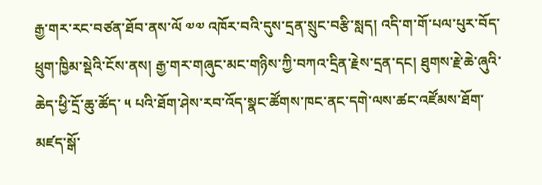རྒྱ་གར་རང་བཙན་ཐོབ་ནས་ལོ ༧༧ འཁོར་བའི་དུས་དྲན་སྲུང་བརྩི་སླད། འདི་ག་གོ་པལ་པུར་བོད་ཕྲུག་ཁྱིམ་སྡེའི་ངོས་ནས། རྒྱ་གར་གཞུང་མང་གཉིས་ཀྱི་བཀའ་དྲིན་རྗེས་དྲན་དང། ཐུགས་རྗེ་ཆེ་ཞུའི་ཆེད་ཕྱི་དྲོ་ཆུ་ཚོད་ ༥ པའི་ཐོག་ཤེས་རབ་འོད་སྣང་ཚོགས་ཁང་ནང་དགེ་ལས་ཚང་འཛོམས་ཐོག་མཛད་སྒོ་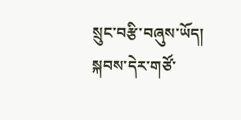སྲུང་བརྩི་བཞུས་ཡོད། སྐབས་དེར་གཙོ་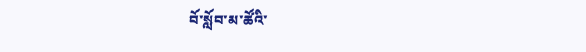བོ་སློབ་མ་ཚོའི་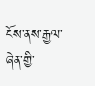ངོས་ནས་རྒྱལ་ཞེན་གྱི་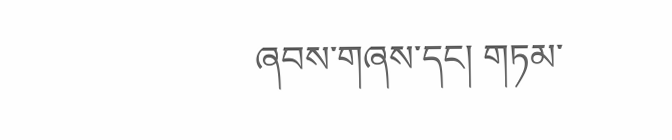ཞབས་གཞས་དང། གཏམ་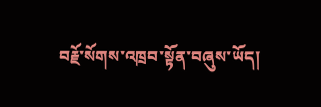བརྗོ་སོགས་འཁྲབ་སྟོན་བཞུས་ཡོད།